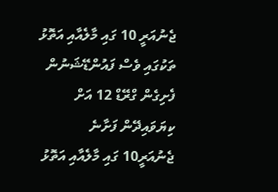ޖެނުއަރީ 10 ގައި މާލެއާއި އަތޮޅު ތަކުގައި ވެސް ފައުންޑޭޝަނުން ފެށިގެން ގްރޭޑް 12 އަށް ކިޔަވައިދޭން ފަށާނެ
ޖެނުއަރީ10 ގައި މާލެއާއި އަތޮޅު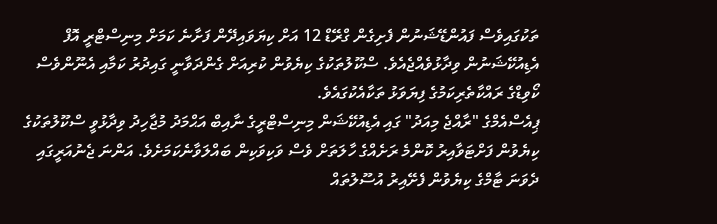ތަކުގައިވެސް ފައުންޑޭޝަނުން ފެށިގެން ގްރޭޑް 12 އަށް ކިޔަވައިދޭން ފަށާނެ ކަމަށް މިނިސްޓްރީ އޮފް އެޑިއުކޭޝަނުން ވިދާޅުވެއްޖެއެވެ. ސްކޫލުތަކުގެ ކިޔެވުން ކުރިއަށް ގެންދަވާނީ ގައިދުރު ކަމާއި އެނޫންވެސް ކޯވިޑްގެ ރައްކާތެރިކަމުގެ ފިޔަވަޅު ތަކާއެކުގައެވެ.
ޕިއެސްއެމްގެ "ރާއްޖެ މިއަދު" ގައި އެޑިއުކޭޝަން މިނިސްޓްރީގެ ނާއިބް އަޙްމަދު މުޖާހިދު ވިދާޅުވީ ސްކޫލުތަކުގެ ކިޔެވުން ފަށްޓަވާއިރު ކޮންމެ ރަށެއްގެ ހާލަތަށް ވެސް ވަކިވަކިން ބައްލަވާނެކަމަށެވެ. އަންނަ ޖެނުއަރީގައި ދެވަނަ ޓާމްގެ ކިޔެވުން ފެށޭއިރު އުސޫލުތައް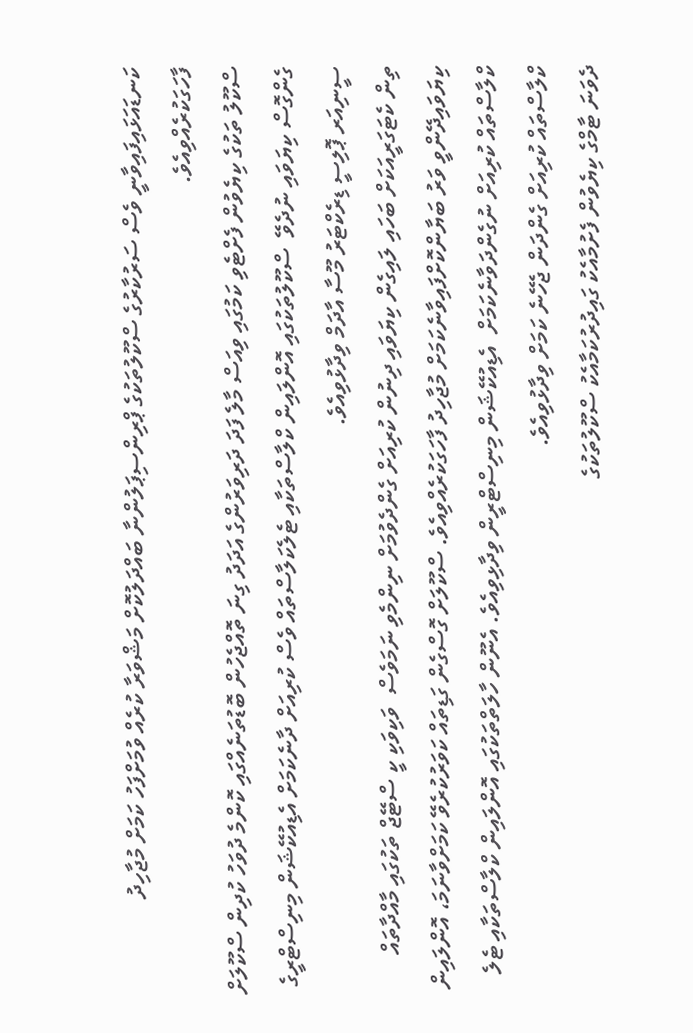ކަނޑައަޅައިފައިވާނީ ވެސް ސަރުކާރުގެ ސްކޫލުތަކުގެ ޕްރިންސިޕަލުންނާ ބައްދަލުކޮށް މަޝްވަރާ ކުރެއް ވުމަށްފަހު ކަމަށް މުޖާހިދު ފާހަގަކުރެއްވިއެވެ.
ސްކޫލު ތަކުގެ ކިޔެވުން ފެށްޓެވި ކަމުގައި ވިއަސް މާލެ ފަދަ ދަރިވަރުންގެ އަދަދު ގިނަ ތޮއްޖެހުން ބޮޑުތަނެއްގައި ކޮންމެ ދުވަހު ކުދިން ސްކޫލަށް ގެންގޮސް ކިޔަވައި ނުދެވޭ  ސްކޫލުތަކުގައި އޮންލައިން ކްލާސްތަކާއި ޓެލެކަލާސްތައް ވެސް ކުރިއަށް ދާނެކަމަށް އެޑިއުކޭޝަން މިނިސްޓްރީގެ ސީނިއަރ ޕޮލިސީ ޑިރެކްޓަރު މޫސާ އާދަމް ވިދާޅުވިއެވެ.
ތިން ކެޓަގަރީއަކަށް ބަހައި ލައިގެން ކިޔަވައި ދިނުން ކުރިއަށް ގެންދެވުމަށް ނިންމެވި ނަމަވެސް  ވަކިވަކި ކީ ސްޓޭޖް ތަކުގައި މާއްދާތައް ކިޔަވައިދޭންވީ ވަރު ބަޔާންކޮށްފައިވާނެކަމަށް މުޖާހިދު ފާހަގަކުރެއްވިއެވެ. ސްކޫލަށް ގޮސްގެން ގަޑިތައް ކަވަރުކުރެވޭ ކަމަށްވާނަމަ، އޮންލައިން ކްލާސްތައް ކުރިއަށް ނުގެންދަވާނެކަމަށް  އެޑިއުކޭޝަން މިނިސްޓްރީން ވިދާޅިވިއެވެ. އެނޫން ހާލަތްތަކުގައި އޮންލައިން ކްލާސްތަކާއި ޓެލެ ކްލާސްތައް ކުރިއަށް ގެންދަން ޖެހޭނެ ކަމަށް ވިދާޅުވިއެވެ.
ދެވަނަ ޓާމްގެ ކިޔެވުން ފެށުމާއެކު ގައިދުރުކަމާއެކު ސްކޫލުތަކުގެ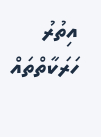އިތުރު ހަރަކާތްތައް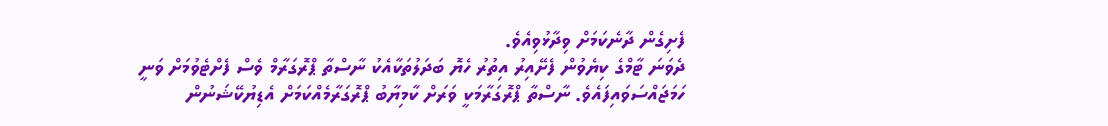ފެށިގެން ދާނެކަމަށް ވިދާޅުވިއެވެ.
ދެވަނަ ޓާމްގެ ކިޔެވުން ފެށޭއިރު އިތުރު ހެޔޮ ބަދަލުތަކާއެކު ނާސްތާ ޕްރޮގަރާމް ވެސް ފެށްޓެވުމަށް ވަނީ ހަމަޖައްސަވައިފައެވެ. ނާސްތާ ޕްރޮގަރާމަކީ ވަރަށް ކާމިޔާބު ޕްރޮގަރާމެއްކަމަށް އެޑިޔުކޭޝަނުން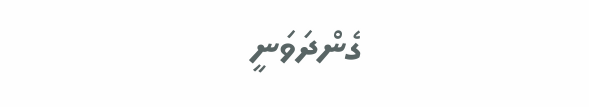ގެންދަވަނީ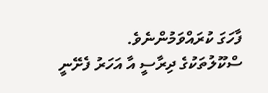ފާހަގަ ކުރައްވަމުންނެވެ.
ސްކޫލުތަކުގެ ދިރާސީ އާ އަހަރު ފެށޭނީ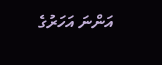އަންނަ އަހަރުގެ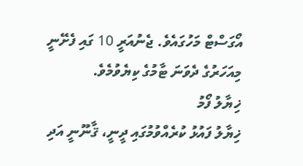އޯގަސްޓް މަހުގައެވެ. ޖެނުއަރީ 10 ގައި ފެށޭނީ މިއަހަރުގެ ދެވަނަ ޓާމުގެ ކިޔެވުމެވެ.
ޚިޔާލު ފޯމު
ޚިޔާލު ފައުޅު ކުރެއްވުމުގައި ދީނީ، ޤާނޫނީ އަދި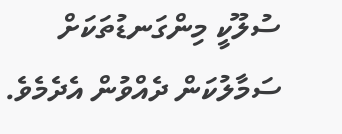ސުލޫކީ މިންގަނޑުތަކަށް ސަމާލުކަން ދެއްވުން އެދެމެވެ.